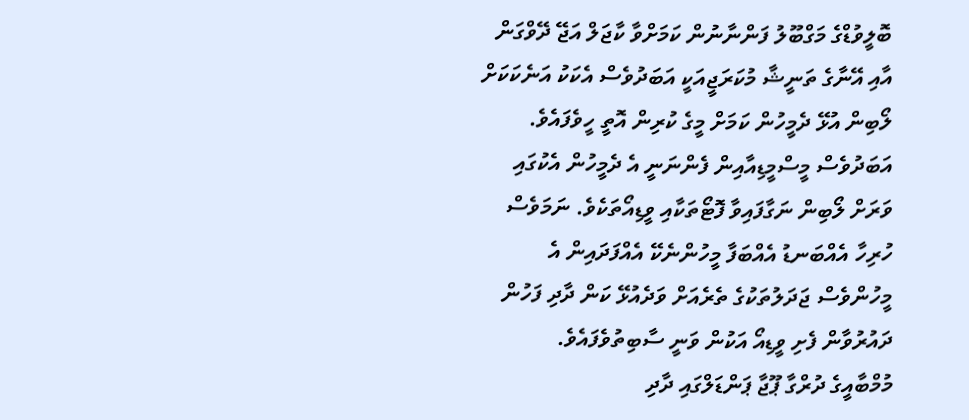ބޮލީވުޑްގެ މަގްބޫލު ފަންނާނުން ކަމަށްވާ ކާޖަލް އަޖޭ ދޭވްގަން އާއި އޭނާގެ ތަނީޝާ މުކަރަޖީއަކީ އަބަދުވެސް އެކަކު އަނެކަކަށް ލޯބިން އުޅޭ ދެމީހުން ކަމަށް މީގެ ކުރިން އޮތީ ހީވެފައެވެ. އަބަދުވެސް މީސްމީޑިއާއިން ފެންނަނީ އެ ދެމީހުން އެކުގައި ވަރަށް ލޯބިން ނަގާފައިވާ ފޮޓޯތަކާއި ވީޑިއޯތަކެވެ. ނަމަވެސް ހުރިހާ އެއްބަނޑު އެއްބަފާ މީހުންނެކޭ އެއްފަދައިން އެ މީހުންވެސް ޖަދަލުތަކުގެ ތެރެއަށް ވަދެއުޅޭ ކަން ދާދި ފަހުން ދައުރުވާން ފެށި ވީޑިއޯ އަކުން ވަނީ ސާބިތުވެފައެވެ.
މުމްބާއީގެ ދުރްގާ ޕޫޖާ ޕަންޑަލްގައި ދާދި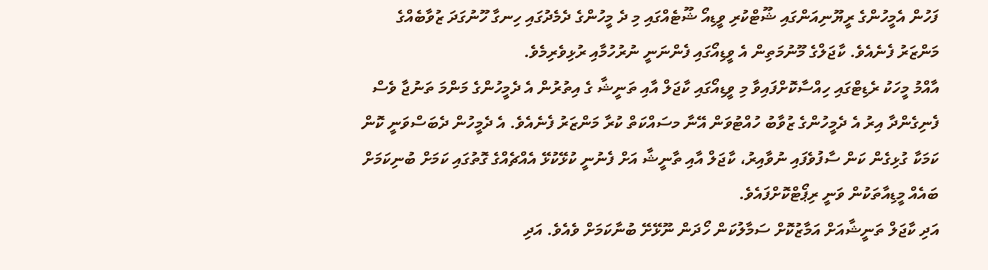ފަހުން އެމީހުންގެ ރީޔޫނިއަންގައި ޝޫޓްކުރި ވީޑިއޯ ޝޫޓެއްގައި މި ދެ މީހުންގެ ދެމެދުގައި ހިނގާ ހޫނުގަދަ ޒުވާބެއްގެ މަންޒަރު ފެނެއެވެ. ކާޖަލްގެ މޫނުމަތިން އެ ވީޑިއޯގައި ފެންނަނީ ނުރުހުމާއި ރުޅިވެރިމެވެ.
އާއްމު މީހަކު ރެޑިޓްގައި ހިއްސާކޮށްފައިވާ މި ވީޑިއޯގައި ކާޖަލް އާއި ތަނީޝާ ގެ އިތުރުން އެ ދެމީހުންގެ މަންމަ ތަނުޖާ ވެސް ފެނިގެންދާ އިރު އެ ދެމީހުންގެ ޒުވާބު ހުއްޓުވަން އޭނާ މސައްކަތް ކުރާ މަންޒަރު ފެނެއެވެ. އެ ދެމީހުން ދެބަސްވަނީ ކޮން ކަމަކާ ގުޅިގެން ކަން ސާފުވެފައި ނުވާއިރު، ކާޖަލް އާއި ތާނީޝާ އަށް ފެނުނީ ކުޅޭކުޅޭ އެއްޗެއްގެ ގޮތުގައި ކަމަށް ބުނިކަމަށް ބައެއް މީޑިއާތަކުން ވަނީ ރިޕޯޓްކޮށްފައެވެ.
އަދި ކާޖަލް ތަނީޝާއަށް އަމާޒުކޮށް ސަމާލުކަން ހޯދަން ނޫޅޭށޭ ބުނާކަމަށް ވެއެވެ. އަދި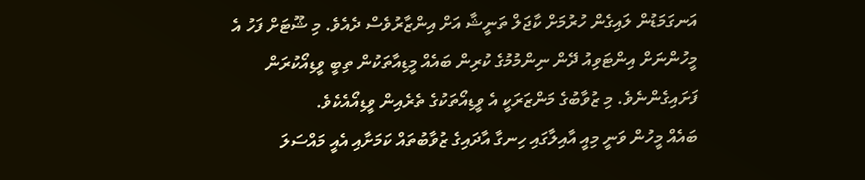އަނގަމަޑުން ލައިގެން ހުރުމަށް ކާޖަލް ތަނީޝާ އަށް އިންޒާރުވެސް ދެއެވެ. މި ޝޫޓަށް ފަހު އެ މީހުންނަށް އިންޓަވިއު ދޭން ނިންމުމުގެ ކުރިން ބައެއް މީޑިއާތަކުން ތިބީ ވީޑިއޯކުރަން ފަށައިގެންނެވެ. މި ޒުވާބުގެ މަންޒަރަކީ އެ ވީޑިއޯތަކުގެ ތެރެއިން ވީޑިއޯއެކެވެ.
ބައެއް މީހުން ވަނީ މިއީ އާއިލާގައި ހިނގާ އާދައިގެ ޒުވާބުތައް ކަމަށާއި އެއީ މައްސަލަ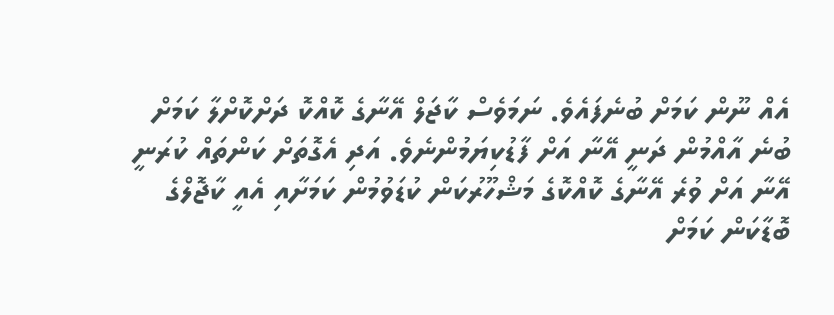އެއް ނޫން ކަމަށް ބުނެފައެވެ. ނަމަވެސް ކާޖަލް އޭނާގެ ކޮއްކޮ ދަށްކޮށްލާ ކަމަށް ބުނެ އާއްމުން ދަނީ އޭނާ އަށް ފާޑުކިޔަމުންނެވެ. އަދި އެގޮތަށް ކަންތައް ކުރަނީ އޭނާ އަށް ވުރެ އޭނާގެ ކޮއްކޮގެ މަޝްހޫރުކަން ކުޑަވުމުން ކަމަށާއި އެއީ ކާޖޮލްގެ ބޮޑާކަން ކަމަށް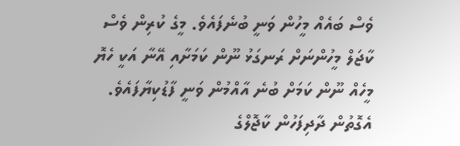ވެސް ބައެއް މީހުން ވަނީ ބުނެފައެވެ. މީގެ ކުރިން ވެސް ކާޖަލް މީހުންނަށް ރަނގަޅު ނޫން ކަމަށާއި އޭނާ އަކީ ހެޔޮ މީހެއް ނޫން ކަމަށް ބުނެ އާއްމުން ވަނީ ފާޑުކިޔާފައެވެ. އެގޮތުން ދާދިފަހުން ކާޖޮލްގެ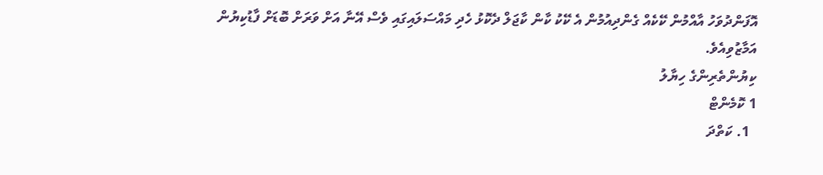އޮފަންދުވަހު އާއްމުން ކޭކެއް ގެންދިއުމުން އެ ކޭކު ކާން ކާޖަލް ދެކޮޅު ހެދި މައްސަލައިގައި ވެސް އޭނާ އަށް ވަރަށް ބޮޑަށް ފާޑުކިޔުން އަމާޒުވިއެވެ.
ކިޔުންތެރިންގެ ހިޔާލު
1 ކޮމެންޓް
  1. ކަތްދަ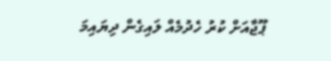ޕޫޖާއަށް ކުރު ހެދުމެއް ލައިގެން ދިޔައިމަ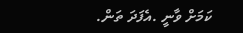ކަމަށް ވާނީ .އެފަދަ ތަން.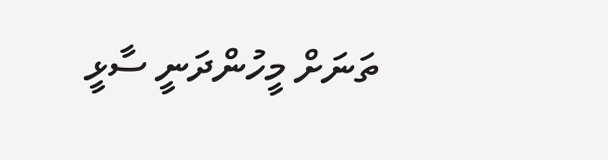ތަނަށް މީހުންދަނީ ސާޅީ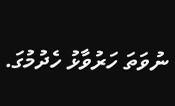ނުވަތަ ހަރުވާޅު ހެދުމުގަ.